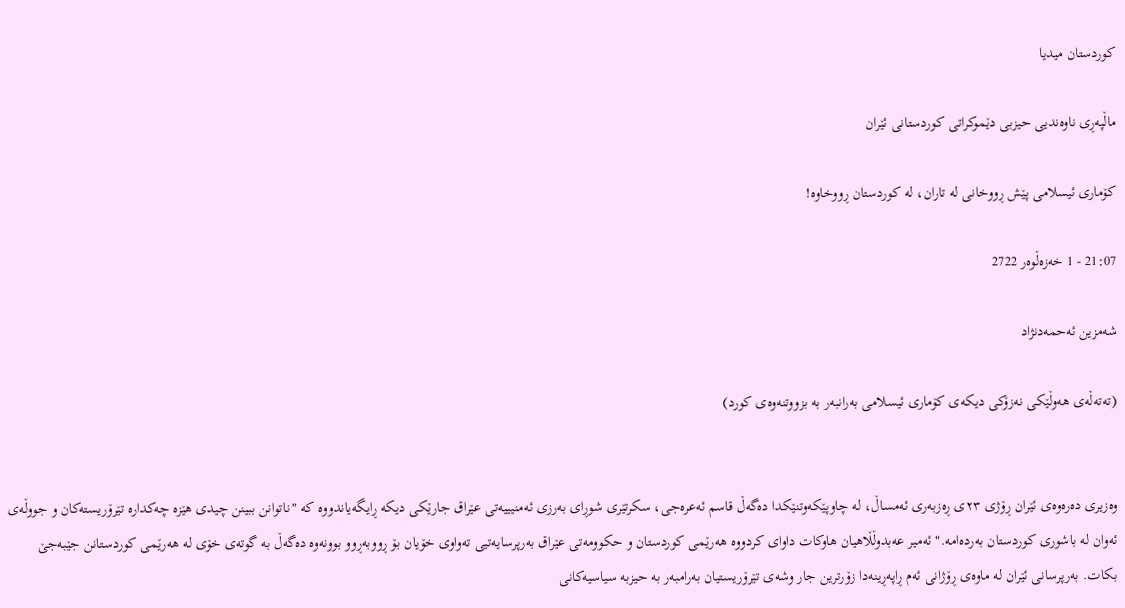کوردستان میدیا

ماڵپەڕی ناوەندیی حیزبی دێموکراتی کوردستانی ئێران

کۆماری ئیسلامی پێش ڕووخانی لە تاران، لە کوردستان ڕووخاوە!

21:07 - 1 خەزەڵوەر 2722

شەمزین ئەحمەدنژاد

(تەتەڵەی هەوڵێکی نەزۆکی دیکەی کۆماری ئیسلامی بەرانبەر بە بزووتنەوەی کورد)


وەزیری دەرەوەی ئێران ڕۆژی ٢٣ی ڕەزبەری ئەمساڵ، لە چاوپێکەوتنێکدا دەگەڵ قاسم ئەعرەجی، سکرتێری شوڕای بەرزی ئەمنیییەتی عێراق جارێکی دیکە ڕایگەیاندووە کە "ناتوانن ببینن چیدی هێزە چەکدارە تێرۆریستەکان و جووڵەی ئەوان لە باشوری کوردستان بەردەامە." ئەمیر عەبدوڵڵاهیان هاوکات داوای کردووە هەرێمی کوردستان و حکوومەتی عێراق بەرپرسایەتیی تەواوی خۆیان بۆ ڕووبەڕوو بوونەوە دەگەڵ بە گوتەی خۆی لە هەرێمی کوردستانن جێبەجێ بکات. بەرپرسانی ئێران لە ماوەی ڕۆژانی ئەم ڕاپەڕینەدا زۆرترین جار وشەی تێرۆریستیان بەرامبەر بە حیزبە سیاسیەکانی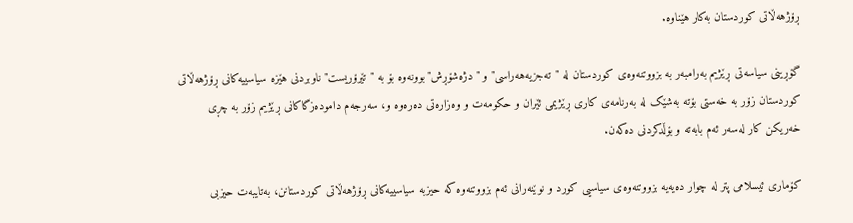ڕۆژهەڵاتی کوردستان بەکار هێناوە.

گۆڕینی سیاسەتی ڕێژیم بەرامبەر بە بزووتنەوەی کوردستان لە "تەجزیەهەراسی" و "دژەشۆڕش"بوونەوە بۆ بە "تێرۆریست" ناوبردنی هێزە سیاسییەکانی ڕۆژهەڵاتی کوردستان زۆر بە خەستی بۆتە بەشێک لە بەرنامەی کاری ڕێژیمی ئێران و حکومەت و وەزارەتی دەرەوە و، سەرجەم دامودەزگاکانی ڕێژیم زۆر بە چڕی خەریکن کار لەسەر ئەم بابەتە و بۆڵدکردنی دەکەن.

کۆماری ئیسلامی پتر لە چوار دەیەیە بزووتنەوەی سیاسیی کورد و نوێنەرانی ئەم بزووتنەوە کە حیزبە سیاسییەکانی ڕۆژهەڵاتی کوردستانن، بەتایبەت حیزبی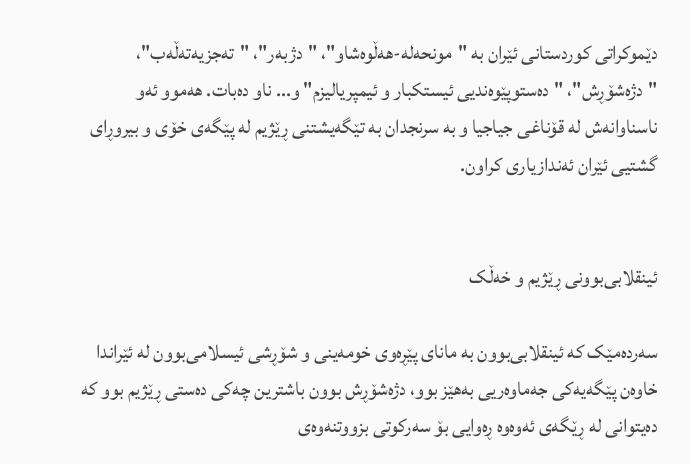دێموکراتی کوردستانی ئێران بە "مونحەلە-هەڵوەشاو"، "دژبەر"، "تەجزیەتەڵەب"، "دژەشۆڕش"، "دەستوپێوەندیی ئیستکبار و ئیمپریالیزم" و... ناو دەبات. هەموو ئەو ناسناوانەش لە قۆناغی جیاجیا و بە سرنجدان بە تێگەیشتنی ڕێژیم لە پێگەی خۆی و بیروڕای گشتیی ئێران ئەندازیاری کراون.


ئینقلابی‌بوونی ڕێژیم و خەڵک

سەردەمێک کە ئینقلابی‌بوون بە مانای پێڕەوی خومەینی و شۆڕشی ئیسلامی‌بوون لە ئێراندا خاوەن پێگەیەکی جەماوەریی بەهێز بوو، دژەشۆڕش بوون باشترین چەکی دەستی ڕێژیم بوو کە دەیتوانی لە ڕێگەی ئەوەوە ڕەوایی بۆ سەرکوتی بزووتنەوەی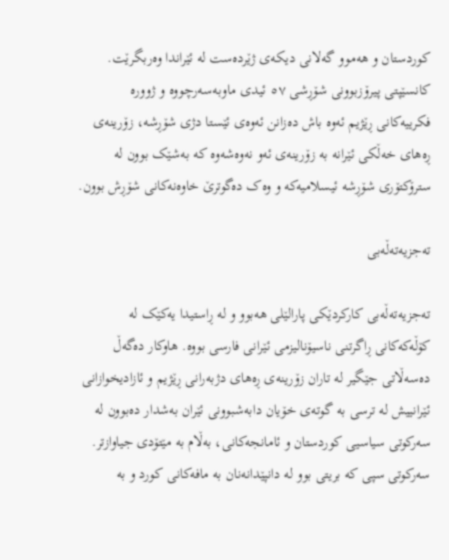کوردستان و هەموو گەلانی دیکەی ژێردەست لە ئێراندا وەربگرێت. کانسێپتی پیرۆزبوونی شۆڕشی ٥٧ ئیدی ماوبەسەرچووە و ژوورە فکرییەکانی ڕێژیم ئەوە باش دەزانن ئەوەی ئێستا دژی شۆڕشە، زۆرینەی ڕەهای خەڵکی ئێرانە بە زۆرینەی ئەو نەوەشەوە کە بەشێک بوون لە سترۆکتۆری شۆڕشە ئیسلامیەکە و وەک دەگوترێ خاوەنەکانی شۆڕش بوون.

تەجزیەتەڵەبی

تەجزیەتەڵەبی کارکردێکی پارالێلی هەبوو و لە ڕاستیدا یەکێک لە کۆڵەکەکانی ڕاگرتنی ناسیۆنالیزمی ئێرانی فارسی بووە. هاوکار دەگەڵ دەسەڵاتی جێگیر لە تاران زۆرینەی ڕەهای دژبەرانی ڕێژیم و ئازادیخوازانی ئێرانییش لە ترسی بە گوتەی خۆیان دابەشبوونی ئێران بەشدار دەبوون لە سەرکوتی سیاسیی کوردستان و ئامانجەکانی، بەڵام بە مێتۆدی جیاوازتر. سەرکوتی سپی کە بریتی بوو لە دانپێدانەنان بە مافەکانی کورد و بە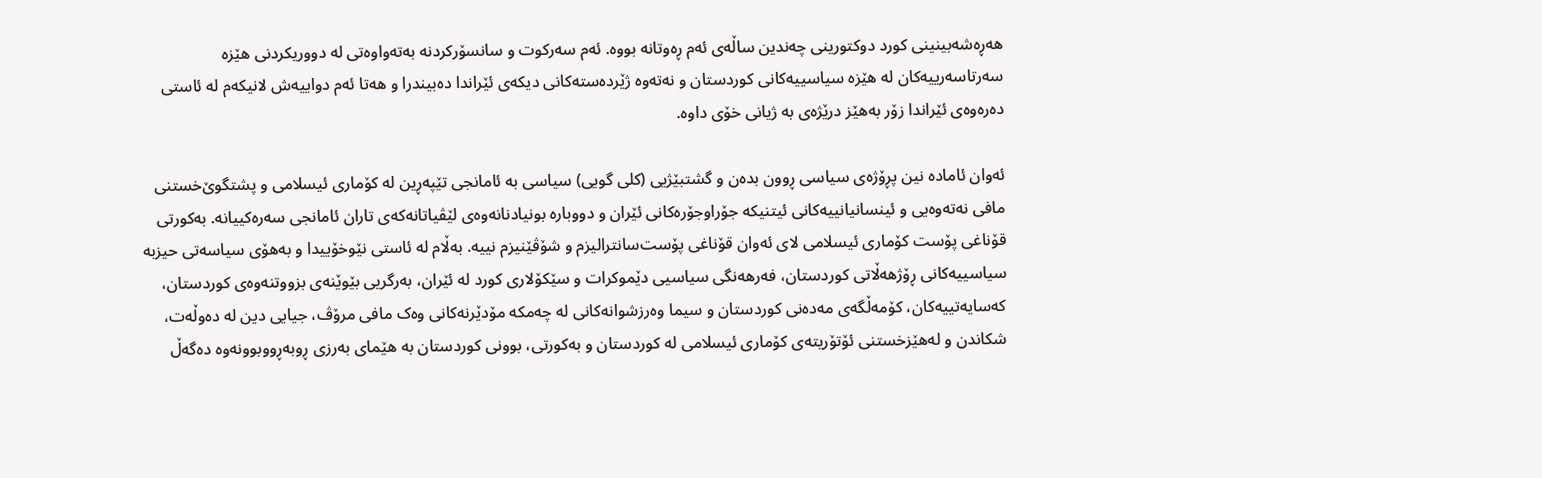هەڕەشەبینینی کورد دوکتورینی چەندین ساڵەی ئەم ڕەوتانە بووە. ئەم سەرکوت و سانسۆرکردنە بەتەواوەتی لە دووریکردنی هێزە سەرتاسەرییەکان لە هێزە سیاسییەکانی کوردستان و نەتەوە ژێردەستەکانی دیکەی ئێراندا دەبیندرا و هەتا ئەم دواییەش لانیکەم لە ئاستی دەرەوەی ئێراندا زۆر بەهێز درێژەی بە ژیانی خۆی داوە.

ئەوان ئامادە نین پڕۆژەی سیاسی ڕوون بدەن و گشتبێژیی (کلی گویی) سیاسی بە ئامانجی تێپەڕین لە کۆماری ئیسلامی و پشتگوێ‌خستنی مافی نەتەوەیی و ئینسانیانییەکانی ئیتنیکە جۆراوجۆرەکانی ئێران و دووبارە بونیادنانەوەی لێڤیاتانەکەی تاران ئامانجی سەرەکییانە. بەکورتی قۆناغی پۆست کۆماری ئیسلامی لای ئەوان قۆناغی پۆست‌سانترالیزم و شۆڤێنیزم نییە. بەڵام لە ئاستی نێوخۆییدا و بەهۆی سیاسەتی حیزبە سیاسییەکانی ڕۆژهەڵاتی کوردستان، فەرهەنگی سیاسیی دێموکرات و سێکۆلاری کورد لە ئێران، بەرگریی بێوێنەی بزووتنەوەی کوردستان، کەسایەتییەکان، کۆمەڵگەی مەدەنی کوردستان و سیما وەرزشوانەکانی لە چەمکە مۆدێرنەکانی وەک مافی مرۆڤ، جیایی دین لە دەوڵەت، شکاندن و لەهێزخستنی ئۆتۆریتەی کۆماری ئیسلامی لە کوردستان و بەکورتی، بوونی کوردستان بە هێمای بەرزی ڕوبەڕووبوونەوە دەگەڵ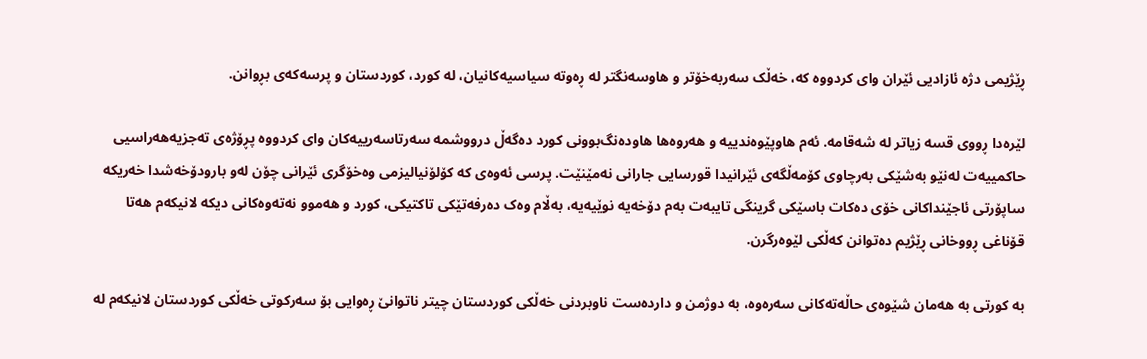ڕێژیمی دژە ئازادیی ئێران وای کردووە کە، خەڵک سەربەخۆتر و هاوسەنگتر لە ڕەوتە سیاسیەکانیان، لە کورد، کوردستان و پرسەکەی بڕوانن.

لێرەدا ڕووی قسە زیاتر لە شەقامە. ئەم هاوپێوەندییە و هەروەها هاودەنگ‌بوونی کورد دەگەڵ درووشمە سەرتاسەرییەکان وای کردووە پڕۆژەی تەجزیەهەراسیی حاکمییەت لەنێو بەشێکی بەرچاوی کۆمەڵگەی ئێرانیدا قورسایی جارانی نەمێنێت. پرسی ئەوەی کە کۆلۆنیالیزمی وەخۆگری ئێرانی چۆن لەو بارودۆخەشدا خەریکە ساپۆرتی ئاجێنداکانی خۆی دەکات باسێکی گرینگی تایبەت بەم دۆخەیە نوێیەیە، بەڵام وەک دەرفەتێکی تاکتیکی، کورد و هەموو نەتەوەکانی دیکە لانیکەم هەتا قۆناغی ڕووخانی ڕێژیم دەتوانن کەڵکی لێوەرگرن.

بە کورتی بە هەمان شێوەی حاڵەتەکانی سەرەوە، بە دوژمن و داردەست ناوبردنی خەڵکی کوردستان چیتر ناتوانێ ڕەوایی بۆ سەرکوتی خەڵکی کوردستان لانیکەم لە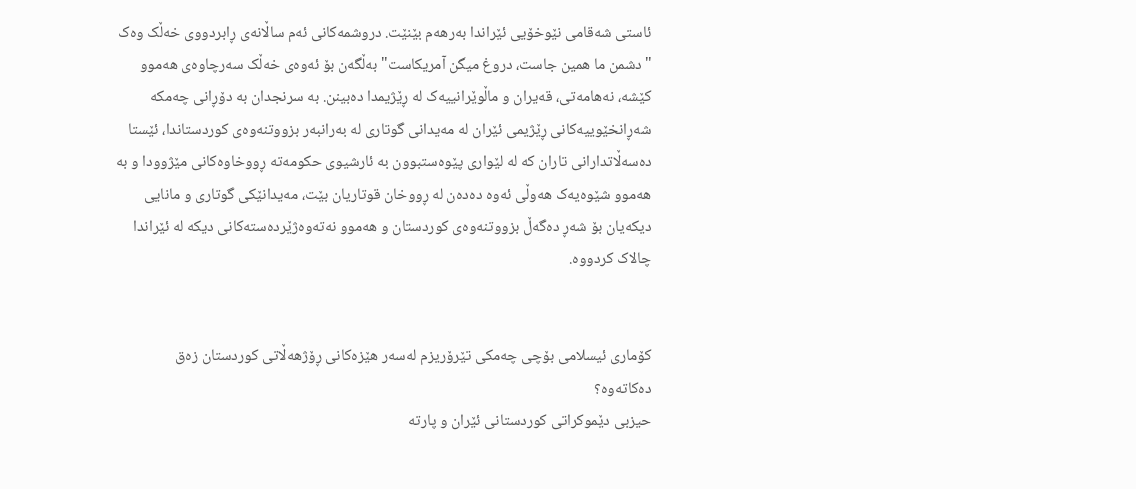ئاستی شەقامی نێوخۆیی ئێراندا بەرهەم بێنێت. دروشمەکانی ئەم ساڵانەی ڕابردووی خەڵک وەک "دشمن ما همین جاست، دروغ میگن آمریکاست" بەڵگەن بۆ ئەوەی خەڵک سەرچاوەی هەموو کێشە، نەهامەتی، قەیران و ماڵوێرانییەک لە ڕێژیمدا دەبینن. بە سرنجدان بە دۆڕانی چەمکە شەڕانخێوییەکانی ڕێژیمی ئێران لە مەیدانی گوتاری لە بەرانبەر بزووتنەوەی کوردستاندا، ئێستا دەسەڵاتدارانی تاران کە لە لێواری پێوەستبوون بە ئارشیوی حکومەتە ڕووخاوەکانی مێژوودا و بە هەموو شێوەیەک هەوڵی ئەوە دەدەن لە ڕووخان قوتاریان بێت، مەیدانێکی گوتاری و مانایی دیکەیان بۆ شەڕ دەگەڵ بزووتنەوەی کوردستان و هەموو نەتەوەژێردەستەکانی دیکە لە ئێراندا چالاک کردووە.


کۆماری ئیسلامی بۆچی چەمکی تێرۆریزم لەسەر هێزەکانی ڕۆژهەڵاتی کوردستان زەق دەکاتەوە؟
حیزبی دێموکراتی کوردستانی ئێران و پارتە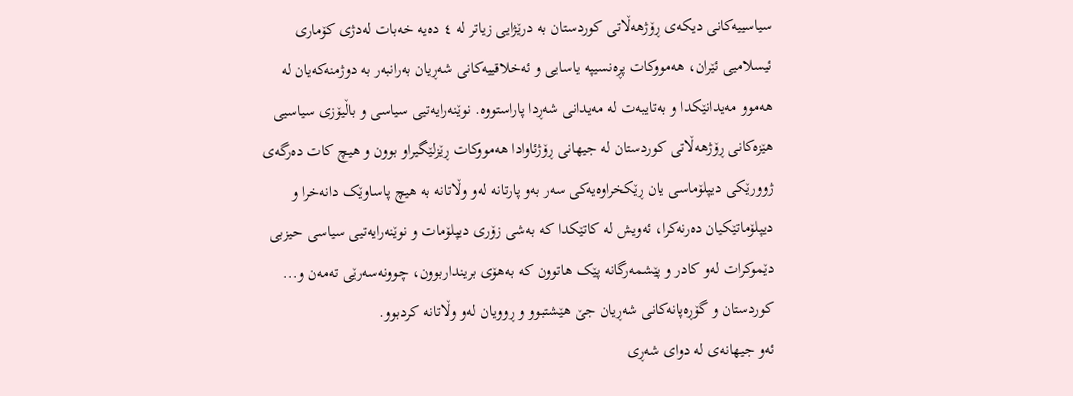سیاسییەکانی دیکەی ڕۆژهەڵاتی کوردستان بە درێژایی زیاتر لە ٤ دەیە خەبات لەدژی کۆماری ئیسلامیی ئێران، هەمووکات پڕەنسیپە یاسایی و ئەخلاقییەکانی شەڕیان بەرانبەر بە دوژمنەکەیان لە هەموو مەیدانێکدا و بەتایبەت لە مەیدانی شەڕدا پاراستووە. نوێنەرایەتیی سیاسی و باڵیۆزی سیاسیی هێزەکانی ڕۆژهەڵاتی کوردستان لە جیهانی ڕۆژئاوادا هەمووکات ڕێزلێگیراو بوون و هیچ کات دەرگەی ژوورێکی دیپلۆماسی یان ڕێکخراوەیەکی سەر بەو پارتانە لەو وڵاتانە بە هیچ پاساوێک دانەخرا و دیپلۆماتێکیان دەرنەکرا، ئەویش لە کاتێکدا کە بەشی زۆری دیپلۆمات و نوێنەرایەتیی سیاسی حیزبی دێموکرات لەو کادر و پێشمەرگانە پێک‌ هاتوون کە بەهۆی برینداربوون، چوونەسەرێی تەمەن و... کوردستان و گۆڕەپانەکانی شەڕیان جێ هێشتبوو و ڕوویان لەو وڵاتانە کردبوو.
ئەو جیهانەی لە دوای شەڕی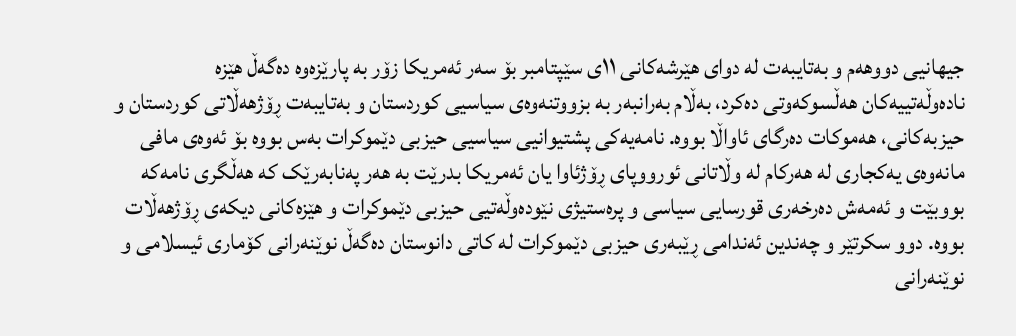جیهانیی دووهەم و بەتایبەت لە دوای هێرشەکانی ١١ی سێپتامبر بۆ سەر ئەمریکا زۆر بە پارێزەوە دەگەڵ هێزە نادەوڵەتییەکان هەڵسوکەوتی دەکرد، بەڵام بەرانبەر بە بزووتنەوەی سیاسیی کوردستان و بەتایبەت ڕۆژهەڵاتی کوردستان و حیزبەکانی، هەموکات دەرگای ئاواڵا بووە. نامەیەکی پشتیوانیی سیاسیی حیزبی دێموکرات بەس بووە بۆ ئەوەی مافی مانەوەی یەکجاری لە هەرکام لە وڵاتانی ئورووپای ڕۆژئاوا یان ئەمریکا بدرێت بە هەر پەنابەرێک کە هەڵگری نامەکە بووبێت و ئەمەش دەرخەری قورسایی سیاسی و پرەستیژی نێودەوڵەتیی حیزبی دێموکرات و هێزەکانی دیکەی ڕۆژهەڵات بووە. دوو سکرتێر و چەندین ئەندامی ڕێبەری حیزبی دێموکرات لە کاتی دانوستان دەگەڵ نوێنەرانی کۆماری ئیسلامی و نوێنەرانی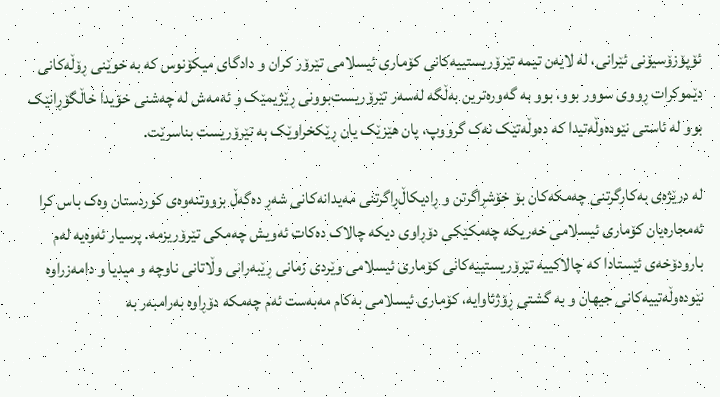ئۆپۆزۆسیۆنی ئێرانی، لە لایەن تیمە تێرۆریستییەکانی کۆماری ئیسلامی تێرۆر کران و دادگای میکۆنوس کە بە خوێنی ڕۆڵەکانی دێموکرات ڕووی سوور بوو، بوو بە گەورەترین بەڵگە لەسەر تێرۆریست‌بوونی ڕێژیمێک و ئەمەش لە چەشنی خۆیدا خاڵگۆڕانێک بوو لە ئاستی نێودەوڵەتیدا کە دەوڵەتێک نەک گرووپ، یان هێزێک یان ڕێکخراوێک بە تێرۆریست بناسرێت.

لە درێژەی بەکارگرتنی چەمکەکان بۆ خۆشڕاگرتن و ڕادیکاڵ‌ڕاگرتنی مەیدانەکانی شەڕ دەگەڵ بزووتنەوەی کوردستان وەک باس کرا ئەمجارەیان کۆماری ئیسلامی خەریکە چەمکێکی دۆڕاوی دیکە چالاک دەکات ئەویش چەمکی تێرۆریزمە. پرسیار ئەوەیە لەم بارودۆخەی ئێستادا کە چالاکییە تێرۆریستییەکانی کۆماری ئیسلامی وێردی زمانی ڕێبەرانی وڵاتانی ناوچە و میدیا و دامەزراوە نێودەوڵەتییەکانی جیهان و بە گشتی ڕۆژئاوایە، کۆماری ئیسلامی بەکام مەبەست ئەم چەمکە دۆڕاوە بەرامبەر بە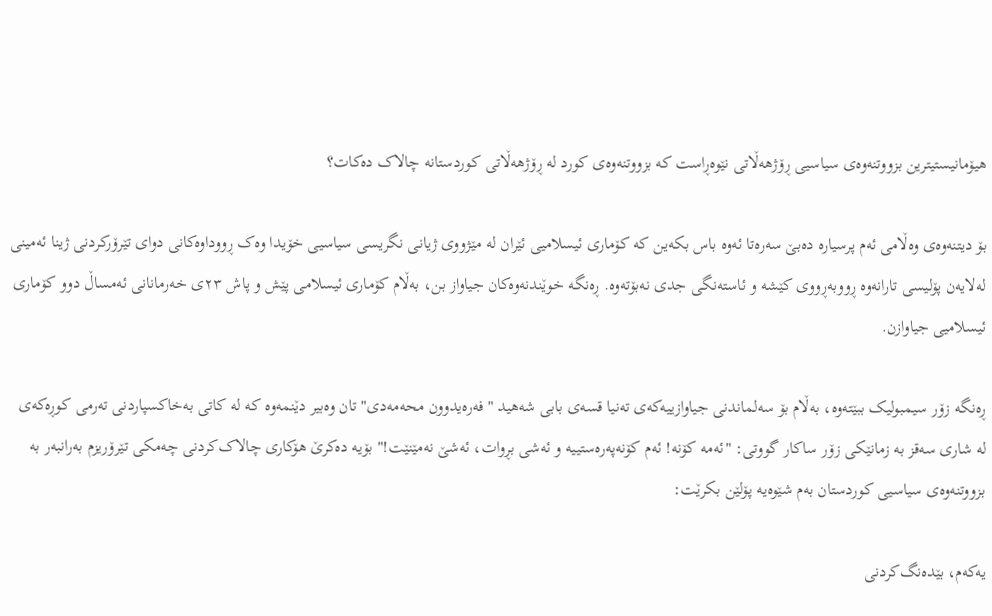هیۆمانیستیترین بزووتنەوەی سیاسیی ڕۆژهەڵاتی نێوەڕاست کە بزووتنەوەی کورد لە ڕۆژهەڵاتی کوردستانە چالاک دەکات؟

بۆ دیتنەوەی وەڵامی ئەم پرسیارە دەبێ سەرەتا ئەوە باس بکەین کە کۆماری ئیسلامیی ئێران لە مێژووی ژیانی نگریسی سیاسیی خۆیدا وەک ڕووداوەکانی دوای تێرۆرکردنی ژینا ئەمینی لەلایەن پۆلیسی تارانەوە ڕووبەڕووی کێشە و ئاستەنگی جدی نەبۆتەوە. ڕەنگە خوێندنەوەکان جیاواز بن، بەڵام کۆماری ئیسلامی پێش و پاش ٢٣ی خەرمانانی ئەمساڵ دوو کۆماری ئیسلامیی جیاوازن.

ڕەنگە زۆر سیمبولیک ببێتەوە، بەڵام بۆ سەلماندنی جیاوازییەکەی تەنیا قسەی بابی شەهید "فەرەیدوون محەمەدی" تان وەبیر دێنمەوە کە لە کاتی بەخاکسپاردنی تەرمی کوڕەکەی لە شاری سەقز بە زمانێکی زۆر ساکار گووتی: "ئەمە کۆنە! ئەم کۆنەپەرەستییە و ئەشی بڕوات، ئەشێ نەمێنێت!" بۆیە دەکرێ هۆکاری چالاک‌کردنی چەمکی تێرۆریزم بەرانبەر بە بزووتنەوەی سیاسیی کوردستان بەم شێوەیە پۆلێن بکرێت:

یەکەم، بێدەنگ‌کردنی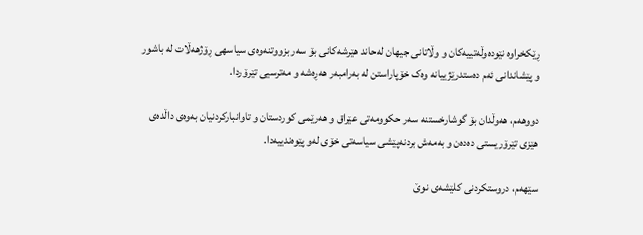ڕێکخراوە نێودەوڵەتییەکان و وڵاتانی جیهان لەحاند هێرشەکانی بۆ سەر بزووتنەوەی سیاسهی ڕۆژهەڵات لە باشور و پێشاندانی ئەم دەستدرێژییانە وەک خۆپاراستن لە بەرامبەر هەڕەشە و مەترسیی تێرۆردا.

دووهەم، هەوڵدان بۆ گوشارخستنە سەر حکوومەتی عێراق و هەرێمی کوردستان و تاوانبارکردنیان بەوەی داڵدەی هێزی تێرۆریستی دەدەن و بەمەش بردنەپێشی سیاسەتی خۆی لەو پێوەندییەدا.

سێهەم، دروستکردنی کلێشەی نوێ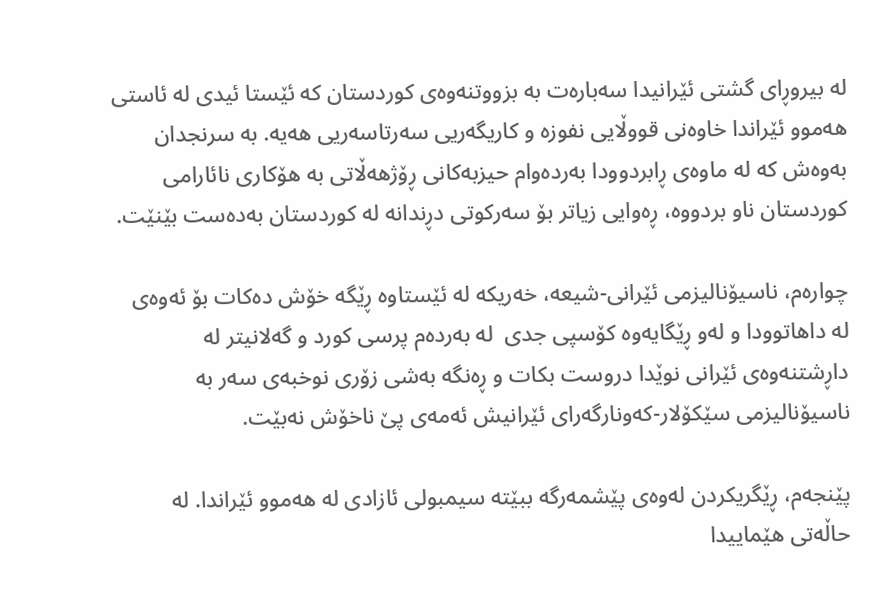لە بیروڕای گشتی ئێرانیدا سەبارەت بە بزووتنەوەی کوردستان کە ئێستا ئیدی لە ئاستی هەموو ئێراندا خاوەنی قووڵایی نفوزە و کاریگەریی سەرتاسەریی هەیە. بە سرنجدان بەوەش کە لە ماوەی ڕابردوودا بەردەوام حیزبەکانی ڕۆژهەڵاتی بە هۆکاری نائارامی کوردستان ناو بردووە، ڕەوایی زیاتر بۆ سەرکوتی دڕندانە لە کوردستان بەدەست بێنێت.

چوارەم، ناسیۆنالیزمی ئێرانی-شیعە، خەریکە لە ئێستاوە ڕێگە خۆش دەکات بۆ ئەوەی لە داهاتوودا و لەو ڕێگایەوە کۆسپی جدی  لە بەردەم پرسی کورد و گەلانیتر لە داڕشتنەوەی ئێرانی نوێدا دروست بکات و ڕەنگە بەشی زۆری نوخبەی سەر بە ناسیۆنالیزمی سێکۆلار-کەونارگەرای ئێرانیش ئەمەی پێ ناخۆش نەبێت.

پێنجەم، ڕێگریکردن لەوەی پێشمەرگە ببێتە سیمبولی ئازادی لە هەموو ئێراندا. لە حاڵەتی هێماییدا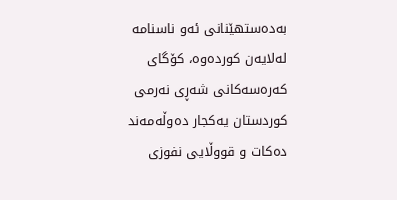بەدەستهێنانی ئەو ناسنامە لەلایەن کوردەوە، کۆگای کەرەسەکانی شەڕی نەرمی کوردستان یەکجار دەوڵەمەند دەکات و قووڵایی نفوزی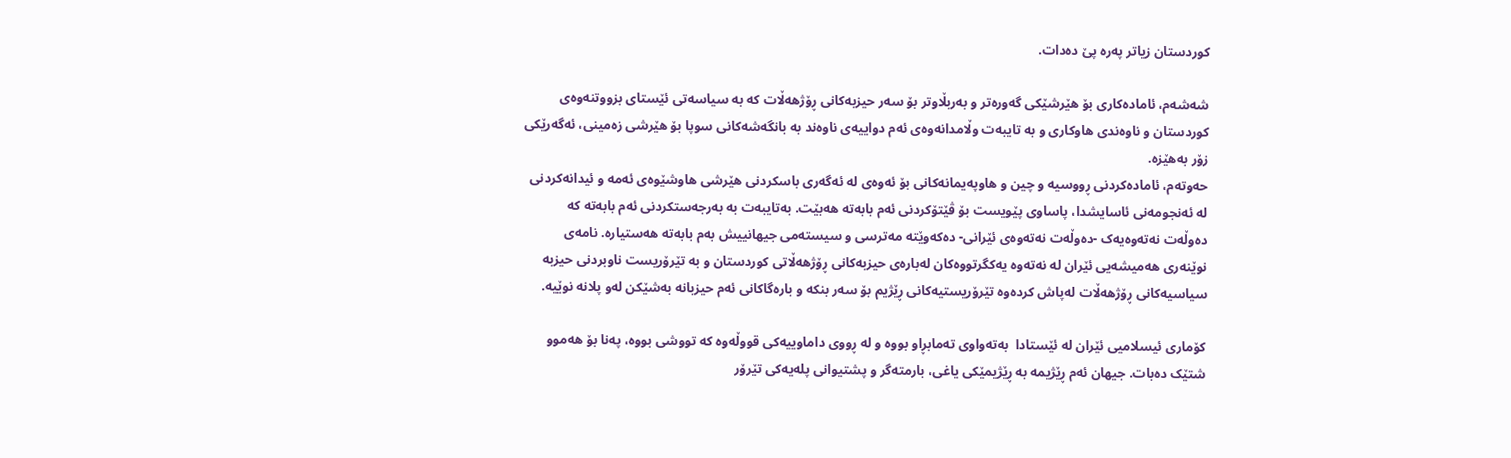کوردستان زیاتر پەرە پێ دەدات.

شەشەم، ئامادەکاری بۆ هێرشێکی گەورەتر و بەربڵاوتر بۆ سەر حیزبەکانی ڕۆژهەڵات کە بە سیاسەتی ئێستای بزووتنەوەی کوردستان و ناوەندی هاوکاری و بە تایبەت وڵامدانەوەی ئەم دواییەی ناوەند بە بانگەشەکانی سوپا بۆ هێرشی زەمینی، ئەگەرێکی زۆر بەهێزە.
حەوتەم، ئامادەکردنی ڕووسیە و چین و هاوپەیمانەکانی بۆ ئەوەی لە ئەگەری باسکردنی هێرشی هاوشێوەی ئەمە و ئیدانەکردنی لە ئەنجومەنی ئاسایشدا، پاساوی پێویست بۆ ڤێتۆکردنی ئەم بابەتە هەبێت. بەتایبەت بە بەرجەستکردنی ئەم بابەتە کە دەوڵەت نەتەوەیەک -دەوڵەت نەتەوەی ئێرانی- دەکەوێتە مەترسی و سیستەمی جیهانییش بەم بابەتە هەستیارە. نامەی نوێنەری هەمیشەیی ئێران لە نەتەوە یەکگرتووەکان لەبارەی حیزبەکانی ڕۆژهەڵاتی کوردستان و بە تێرۆریست ناوبردنی حیزبە سیاسیەکانی ڕۆژهەڵات لەپاش کردەوە تێرۆریستیەکانی ڕێژیم بۆ سەر بنکە و بارەگاکانی ئەم حیزبانە بەشێکن لەو پلانە نوێیە.

کۆماری ئیسلامیی ئێران لە ئێستادا  بەتەواوی تەمابڕاو بووە و لە ڕووی داماوییەکی قووڵەوە کە تووشی بووە، پەنا بۆ هەموو شتێک دەبات. جیهان ئەم ڕێژیمە بە ڕێژیمێکی یاغی، بارمتەگر و پشتیوانی پلەیەکی تێرۆر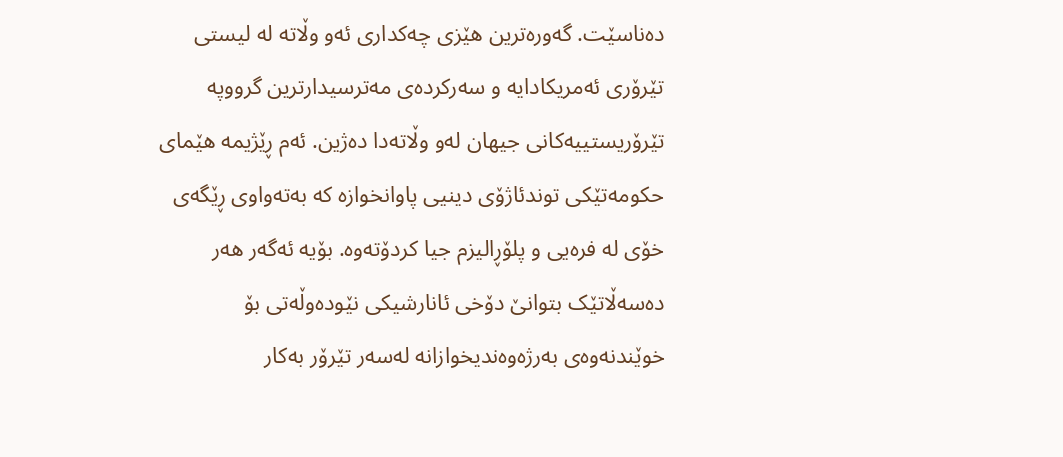دەناسێت. گەورەترین هێزی چەکداری ئەو وڵاتە لە لیستی تێرۆری ئەمریکادایە و سەرکردەی مەترسیدارترین گرووپە تێرۆریستییەکانی جیهان لەو وڵاتەدا دەژین. ئەم ڕێژیمە هێمای حکومەتێکی توندئاژۆی دینیی پاوانخوازە کە بەتەواوی ڕێگەی خۆی لە فرەیی و پلۆڕالیزم جیا کردۆتەوە. بۆیە ئەگەر هەر دەسەڵاتێک بتوانێ دۆخی ئانارشیکی نێودەوڵەتی بۆ خوێندنەوەی بەرژەوەندیخوازانە لەسەر تێرۆر بەکار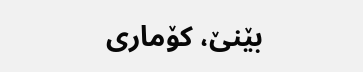بێنێ، کۆماری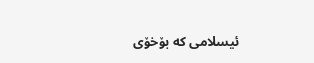ئیسلامی کە بۆخۆی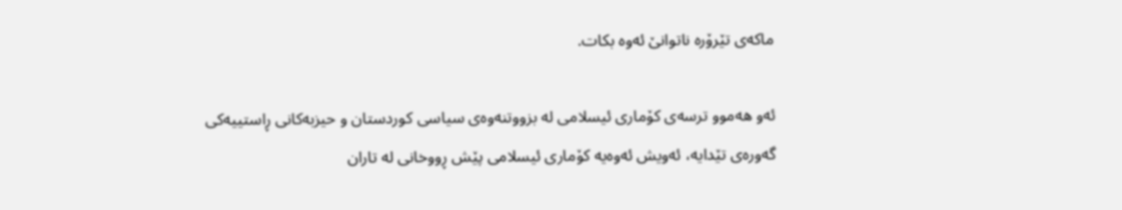ماکەی تێرۆرە ناتوانێ ئەوە بکات.

ئەو هەموو ترسەی کۆماری ئیسلامی لە بزووتنەوەی سیاسی کوردستان و حیزبەکانی ڕاستییەکی گەورەی تێدایە، ئەویش ئەوەیە کۆماری ئیسلامی پێش ڕووخانی لە تاران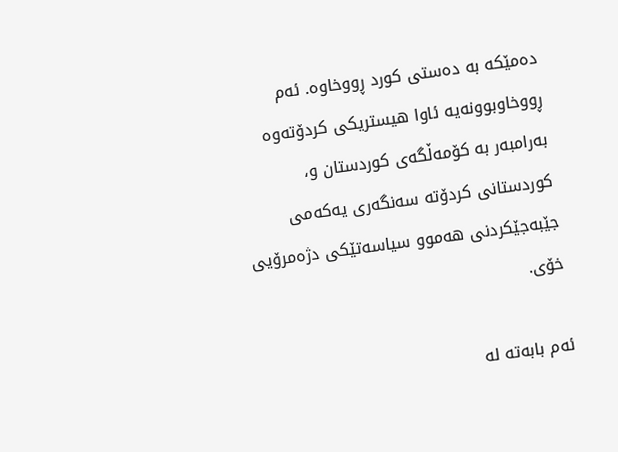دەمێکە بە دەستی کورد ڕووخاوە. ئەم ڕووخاوبوونەیە ئاوا هیستریکی کردۆتەوە بەرامبەر بە کۆمەڵگەی کوردستان و، کوردستانی کردۆتە سەنگەری یەکەمی جێبەجێکردنی هەموو سیاسەتێکی دژەمرۆیی خۆی.

ئەم بابەتە لە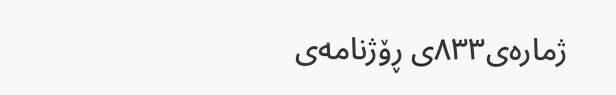ژمارەی٨٣٣ی ڕۆژنامەی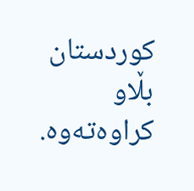کوردستان بڵاو کراوەتەوە.